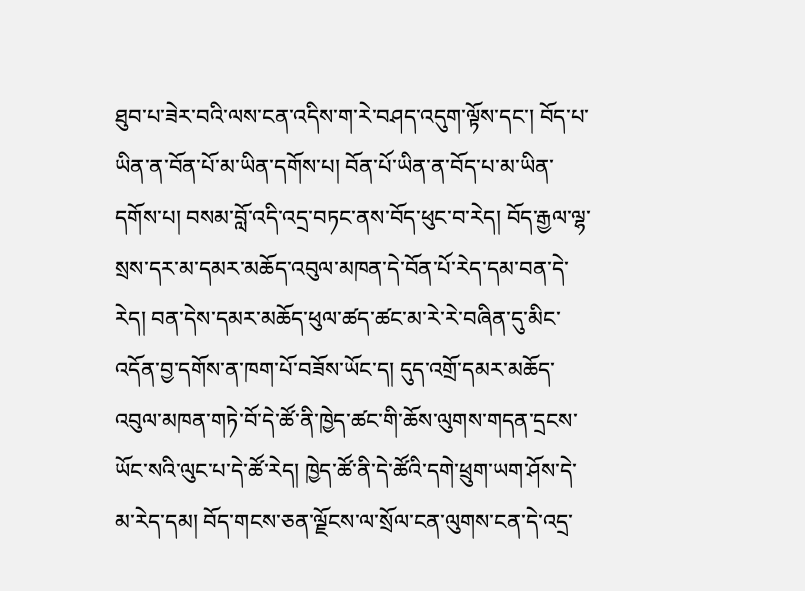ཐུབ་པ་ཟེར་བའི་ལས་ངན་འདིས་ག་རེ་བཤད་འདུག་ལྟོས་དང་། བོད་པ་ཡིན་ན་བོན་པོ་མ་ཡིན་དགོས་པ། བོན་པོ་ཡིན་ན་བོད་པ་མ་ཡིན་དགོས་པ། བསམ་བློ་འདི་འདྲ་བཏང་ནས་བོད་ཕུང་བ་རེད། བོད་རྒྱལ་ལྷ་སྲས་དར་མ་དམར་མཆོད་འབུལ་མཁན་དེ་བོན་པོ་རེད་དམ་བན་དེ་རེད། བན་དེས་དམར་མཆོད་ཕུལ་ཚད་ཚང་མ་རེ་རེ་བཞིན་དུ་མིང་འདོན་བྱ་དགོས་ན་ཁག་པོ་བཟོས་ཡོང་ད། དུད་འགྲོ་དམར་མཆོད་འབུལ་མཁན་གཏེ་བོ་དེ་ཚོ་ནི་ཁྱེད་ཚང་གི་ཆོས་ལུགས་གདན་དྲངས་ཡོང་སའི་ལུང་པ་དེ་ཚོ་རེད། ཁྱེད་ཚོ་ནི་དེ་ཚོའི་དགེ་ཕྲུག་ཡག་ཤོས་དེ་མ་རེད་དམ། བོད་གངས་ཅན་ལྗོངས་ལ་སྲོལ་ངན་ལུགས་ངན་དེ་འདྲ་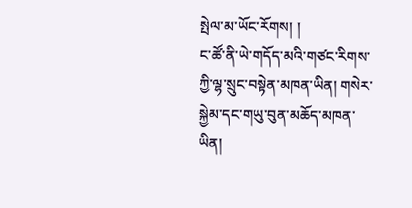སྤེལ་མ་ཡོང་རོགས། །
ང་ཚོ་ནི་ཡེ་གདོད་མའི་གཙང་རིགས་ཀྱི་ལྷ་སྲུང་བསྟེན་མཁན་ཡིན། གསེར་སྐྱེམ་དང་གཡུ་བུན་མཆོད་མཁན་ཡིན།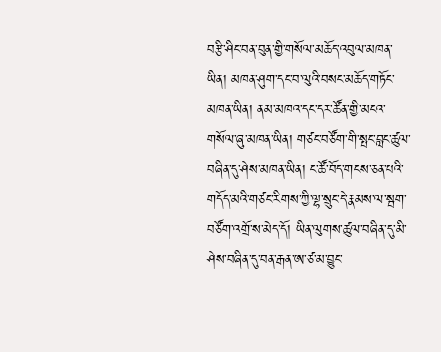བརྩི་ཤིང་བན་བུན་གྱི་གསོལ་མཆོད་འབུལ་མཁན་ཡིན། མཁན་ཤུག་དང་བ་ལུའི་བསང་མཆོད་གཏོང་མཁན་ཡིན། ནམ་མཁའ་དང་དར་ཚོན་གྱི་མངའ་གསོལ་ཞུ་མཁན་ཡིན། གཙང་བཙོག་གི་སྤང་བླང་ཚུལ་བཞིན་དུ་ཤེས་མཁན་ཡིན། ང་ཚོ་བོད་གངས་ཅན་པའི་གདོད་མའི་གཙང་རིགས་ཀྱི་ལྷ་སྲུང་དེ་རྣམས་ལ་སྦག་བཙོག་འགྲོ་ས་མེད་དོ། ཡིན་ལུགས་ཚུལ་བཞིན་དུ་མི་ཤེས་བཞིན་དུ་བན་རྒན་ཨ་ཙ་མ་བྱུང་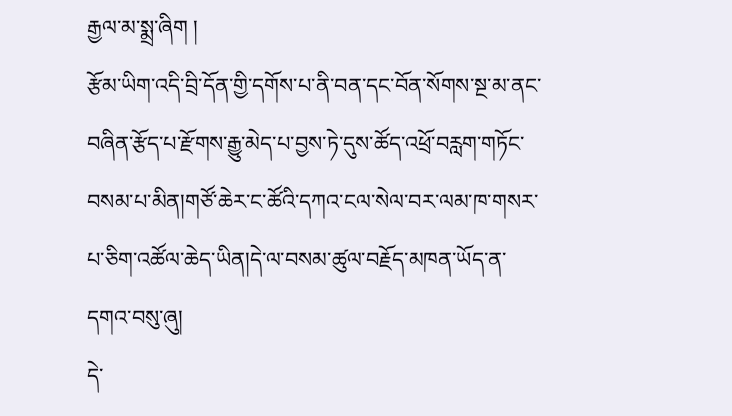རྒྱལ་མ་སྨྲ་ཞིག །
རྩོམ་ཡིག་འདི་བྲི་དོན་གྱི་དགོས་པ་ནི་བན་དང་བོན་སོགས་སྔ་མ་ནང་བཞིན་རྩོད་པ་རྫོགས་རྒྱུ་མེད་པ་བྱས་ཏེ་དུས་ཚོད་འཕྲོ་བརླག་གཏོང་བསམ་པ་མིན།གཙོ་ཆེར་ང་ཚོའི་དཀའ་ངལ་སེལ་བར་ལམ་ཁ་གསར་པ་ཅིག་འཚོལ་ཆེད་ཡིན།དེ་ལ་བསམ་ཚུལ་བརྗོད་མཁན་ཡོད་ན་དགའ་བསུ་ཞུ།
དེ་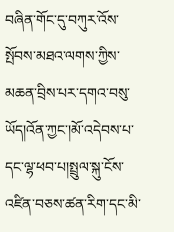བཞིན་གོང་དུ་བཀུར་འོས་སྤོབས་མཐའ་ལགས་ཀྱིས་མཆན་བྲིས་པར་དགའ་བསུ་ཡོད།འོན་ཀྱང་།མོ་འདེབས་པ་དང་ལྷ་ཕབ་པ།སྤྲུལ་སྐུ་ངོས་འཛིན་བཅས་ཚན་རིག་དང་མི་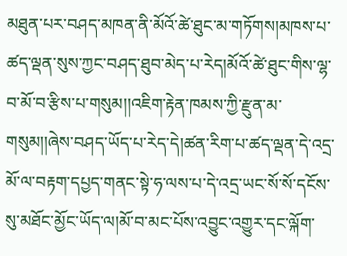མཐུན་པར་བཤད་མཁན་ནི་མོའོ་ཚེ་ཐུང་མ་གཏོགས།མཁས་པ་ཚད་ལྡན་སུས་ཀྱང་བཤད་ཐུབ་མེད་པ་རེད།མོའོ་ཚེ་ཐུང་གིས་ལྷ་བ་མོ་བ་རྩིས་པ་གསུམ།།འཇིག་རྟེན་ཁམས་ཀྱི་རྫུན་མ་གསུམ།།ཞེས་བཤད་ཡོད་པ་རེད་དེ།ཚན་རིག་པ་ཚད་ལྡན་དེ་འདྲ་མོ་ལ་བརྟག་དཔྱད་གནང་སྟེ་ཧ་ལས་པ་དེ་འདྲ་ཡང་སོ་སོ་དངོས་སུ་མཐོང་མྱོང་ཡོད་ལ།མོ་བ་མང་པོས་འབྱུང་འགྱུར་དང་ལྐོག་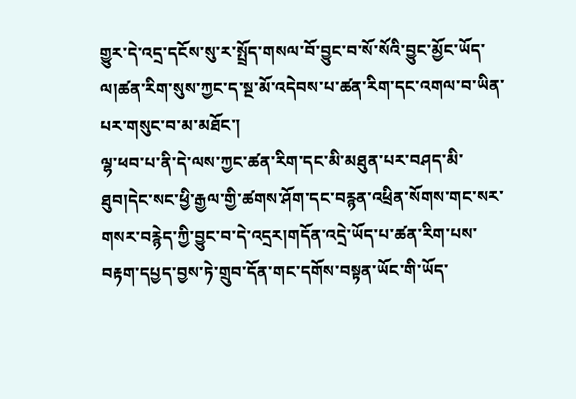གྱུར་དེ་འདྲ་དངོས་སུ་ར་སྤྲོད་གསལ་བོ་བྱུང་བ་སོ་སོའི་བྱུང་མྱོང་ཡོད་ལ།ཚན་རིག་སུས་ཀྱང་ད་སྔ་མོ་འདེབས་པ་ཚན་རིག་དང་འགལ་བ་ཡིན་པར་གསུང་བ་མ་མཐོང་།
ལྷ་ཕབ་པ་ནི་དེ་ལས་ཀྱང་ཚན་རིག་དང་མི་མཐུན་པར་བཤད་མི་ཐུབ།དེང་སང་ཕྱི་རྒྱལ་གྱི་ཚགས་ཤོག་དང་བརྙན་འཕྲིན་སོགས་གང་སར་གསར་བརྙེད་ཀྱི་བྱུང་བ་དེ་འདྲར།གདོན་འདྲེ་ཡོད་པ་ཚན་རིག་པས་བརྟག་དཔྱད་བྱས་ཏེ་གྲུབ་དོན་གང་དགོས་བསྟན་ཡོང་གི་ཡོད་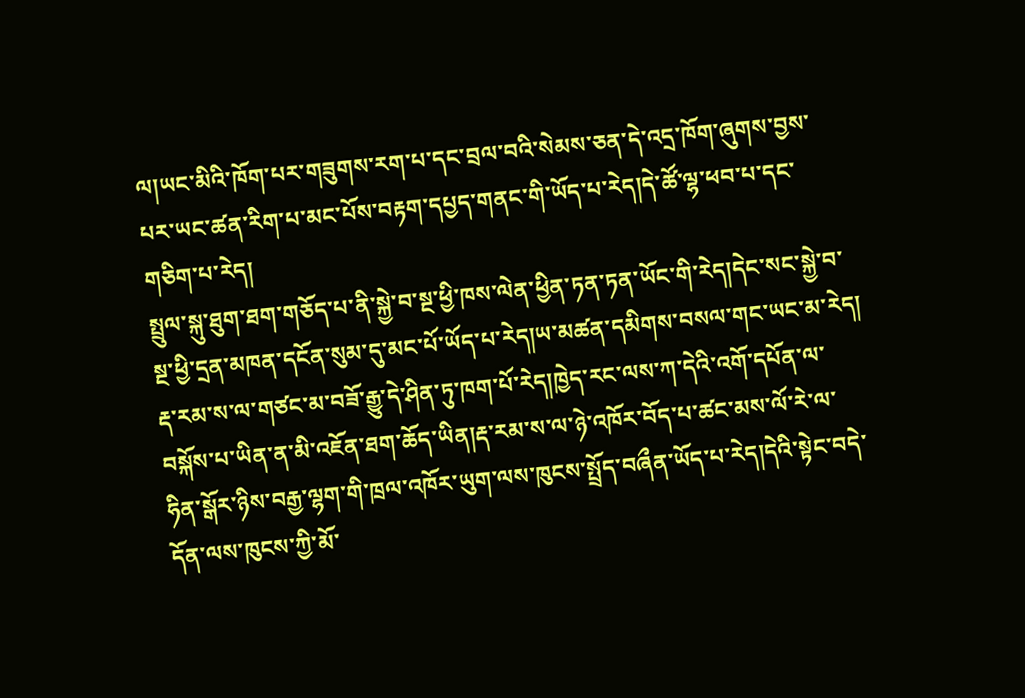ལ།ཡང་མིའི་ཁོག་པར་གཟུགས་རག་པ་དང་བྲལ་བའི་སེམས་ཅན་དེ་འདྲ་ཁོག་ཞུགས་བྱས་པར་ཡང་ཚན་རིག་པ་མང་པོས་བརྟག་དཔྱད་གནང་གི་ཡོད་པ་རེད།དེ་ཚོ་ལྷ་ཕབ་པ་དང་གཅིག་པ་རེད།
སྤྲུལ་སྐུ་ཐུག་ཐག་གཅོད་པ་ནི་སྐྱེ་བ་སྔ་ཕྱི་ཁས་ལེན་ཕྱིན་ཏན་ཏན་ཡོང་གི་རེད།དེང་སང་སྐྱེ་བ་སྔ་ཕྱི་དྲན་མཁན་དངོན་སུམ་དུ་མང་པོ་ཡོད་པ་རེད།ཡ་མཚན་དམིགས་བསལ་གང་ཡང་མ་རེད།
རྡ་རམ་ས་ལ་གཙང་མ་བཟོ་རྒྱུ་དེ་ཤིན་ཏུ་ཁག་པོ་རེད།ཁྱེད་རང་ལས་ཀ་དེའི་འགོ་དཔོན་ལ་བསྐོས་པ་ཡིན་ན་མི་འཇོན་ཐག་ཆོད་ཡིན།རྡ་རམ་ས་ལ་ཉེ་འཁོར་བོད་པ་ཚང་མས་ལོ་རེ་ལ་ཧིན་སྒོར་ཉིས་བརྒྱ་ལྷག་གི་ཁྲལ་འཁོར་ཡུག་ལས་ཁུངས་སྤྲོད་བཞྀན་ཡོད་པ་རེད།དེའི་སྟེང་བདེ་དོན་ལས་ཁུངས་ཀྱི་མོ་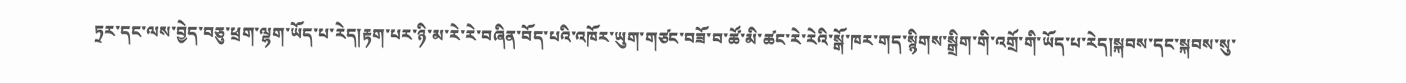ཏྲར་དང་ལས་བྱེད་བཅུ་ཕྲག་ལྷག་ཡོད་པ་རེད།རྟག་པར་ཉི་མ་རེ་རེ་བཞིན་བོད་པའི་འཁོར་ཡུག་གཙང་བཟོ་བ་ཚོ་མི་ཚང་རེ་རེའི་སྒོ་ཁར་གད་སྙིགས་སྒྲིག་གི་འགྲོ་གི་ཡོད་པ་རེད།སྐབས་དང་སྐབས་སུ་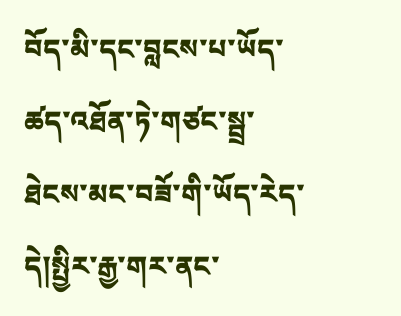བོད་མི་དང་བླངས་པ་ཡོད་ཚད་འཐོན་ཏེ་གཙང་སྦྲ་ཐེངས་མང་བཟོ་གི་ཡོད་རེད་དེ།སྤྱིར་རྒྱ་གར་ནང་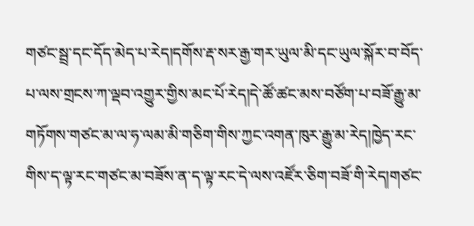གཙང་སྦྲ་དང་དོད་མེད་པ་རེད།དགོས་རྡ་སར་རྒྱ་གར་ཡུལ་མི་དང་ཡུལ་སྐོར་བ་བོད་པ་ལས་གྲངས་ཀ་ལྡབ་འགྱུར་གྱིས་མང་པོ་རེད།དེ་ཚོ་ཚང་མས་བཙོག་པ་བཟོ་རྒྱུ་མ་གཏོགས་གཙང་མ་ལ་ཧ་ལམ་མི་གཅིག་གིས་ཀྱང་འགན་ཁུར་རྒྱུ་མ་རེད།ཁྱེད་རང་གིས་ད་ལྟ་རང་གཙང་མ་བཟོས་ན་ད་ལྟ་རང་དེ་ལས་འཛོར་ཅིག་བཟོ་གི་རེད།གཙང་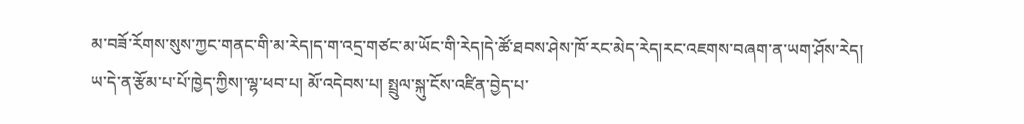མ་བཟོ་རོགས་སུས་ཀྱང་གནང་གི་མ་རེད།ད་ག་འདྲ་གཙང་མ་ཡོང་གི་རེད།དེ་ཚོ་ཐབས་ཤེས་ཁོ་རང་མེད་རེད།རང་འཇགས་བཞག་ན་ཡག་ཤོས་རེད།
ཡ་དེ་ན་རྩོམ་པ་པོ་ཁྱེད་ཀྱིས།་ལྷ་ཕབ་པ། མོ་འདེབས་པ། སྤྲུལ་སྐུ་ངོས་འཛིན་བྱེད་པ་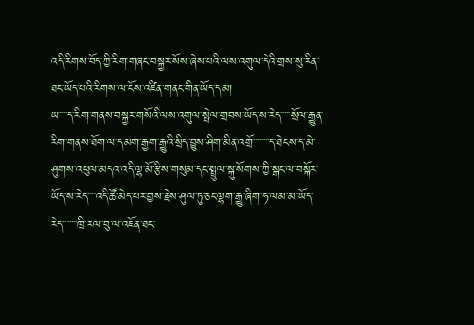འདི་རིགས་བོད་ཀྱི་རིག་གཞང་བསྐྱར་སོས་ཞེས་པའི་ལས་འགུལ་དེའི་གྲས་སུ་རིན་ཐང་ཡོད་པའི་རིགས་ལ་ངོས་འཛིན་གནང་གིན་ཡོད་དམ།
ཡ་་་་ད་རིག་གནས་བསྐྱར་གསོའི་ལས་འགུལ་སྤེལ་གྲབས་ཡོད་ས་རེད་་་་་སྲོལ་རྒྱུན་རིག་གནས་ཐོག་ལ་དམག་རྒྱག་རྒྱུའི་སྲིད་བྱུས་ཤིག་མིན་འགྲོ་་་་་་་་ད་ཐེངས་ད་མེ་ཤུགས་འཕུལ་མདའ་འདི་ལྷ་མོ་རྩིས་གསུམ་དང་སྤྲུལ་སྐུ་སོགས་ཀྱི་སྒང་ལ་བསྐོར་ཡོད་ས་རེད་་་་འདི་ཚོ་མེད་པར་བྱས་རྗེས་ཤུལ་ཏུ་ཅང་ལྷག་རྒྱུ་ཞིག་ཧ་ལམ་མ་ཡོད་རེད་་་་་་་ཁྲི་རལ་བུ་ལ་འཇོན་ཐང་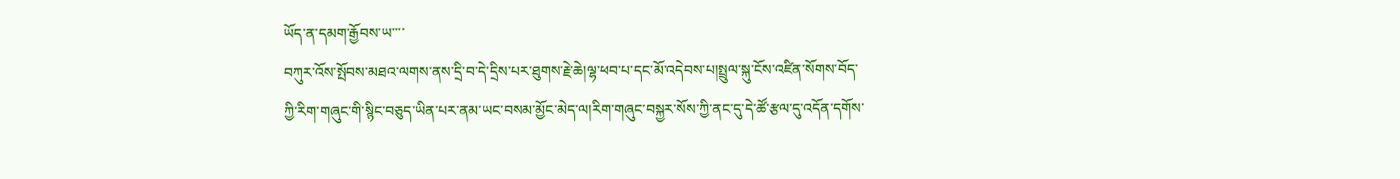ཡོད་ན་དམག་རྒྱོབས་ཡ་་་་
བཀུར་འོས་སྤོབས་མཐའ་ལགས་ནས་དྲི་བ་དེ་དྲིས་པར་ཐུགས་རྗེ་ཆེ།ལྷ་ཕབ་པ་དང་མོ་འདེབས་པ།སྤྲུལ་སྐུ་ངོས་འཛིན་སོགས་བོད་ཀྱི་རིག་གཞུང་གི་སྙིང་བཅུད་ཡིན་པར་ནམ་ཡང་བསམ་མྱོང་མེད་ལ།རིག་གཞུང་བསྐྱར་སོས་ཀྱི་ནང་དུ་དེ་ཚོ་རྩལ་དུ་འདོན་དགོས་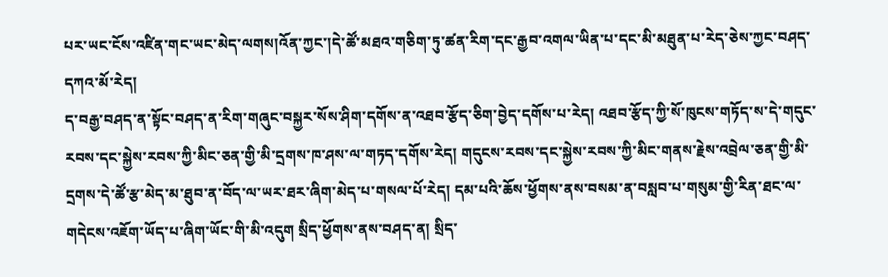པར་ཡང་ངོས་འཛིན་གང་ཡང་མེད་ལགས།འོན་ཀྱང་།དེ་ཚོ་མཐའ་གཅིག་ཏུ་ཚན་རིག་དང་རྒྱབ་འགལ་ཡིན་པ་དང་མི་མཐུན་པ་རེད་ཅེས་ཀྱང་བཤད་དཀའ་མོ་རེད།
ད་བརྒྱ་བཤད་ན་སྟོང་བཤད་ན་རིག་གཞུང་བསྐྱར་སོས་ཤིག་དགོས་ན་འཐབ་རྩོད་ཅིག་བྱེད་དགོས་པ་རེད། འཐབ་རྩོད་ཀྱི་སོ་ཁུངས་གཏོད་ས་དེ་གདུང་རབས་དང་སྐྱེས་རབས་ཀྱི་མིང་ཅན་གྱི་མི་དྲགས་ཁ་ཤས་ལ་གཏད་དགོས་རེད། གདུངས་རབས་དང་སྐྱེས་རབས་ཀྱི་མིང་གནས་རྗེས་འབྲེལ་ཅན་གྱི་མི་དྲགས་དེ་ཚོ་རྩ་མེད་མ་ཐུབ་ན་བོད་ལ་ཡར་ཐར་ཞིག་མེད་པ་གསལ་པོ་རེད། དམ་པའི་ཆོས་ཕྱོགས་ནས་བསམ་ན་བསླབ་པ་གསུམ་གྱི་རིན་ཐང་ལ་གདེངས་འཇོག་ཡོད་པ་ཞིག་ཡོང་གི་མི་འདུག སྲིད་ཕྱོགས་ནས་བཤད་ན། སྲིད་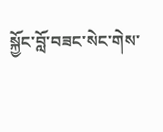སྐྱོང་བློ་བཟང་སེང་གེས་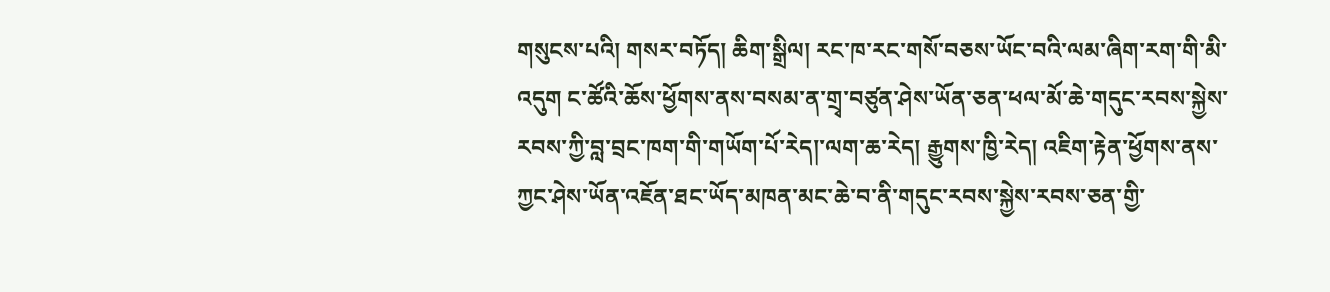གསུངས་པའི། གསར་བཏོད། ཆིག་སྒྲིལ། རང་ཁ་རང་གསོ་བཅས་ཡོང་བའི་ལམ་ཞིག་རག་གི་མི་འདུག ང་ཚོའི་ཆོས་ཕྱོགས་ནས་བསམ་ན་གྲྭ་བཙུན་ཤེས་ཡོན་ཅན་ཕལ་མོ་ཆེ་གདུང་རབས་སྐྱེས་རབས་ཀྱི་བླ་བྲང་ཁག་གི་གཡོག་པོ་རེད།་ལག་ཆ་རེད། རྒྱུགས་ཁྱི་རེད། འཇིག་རྟེན་ཕྱོགས་ནས་ཀྱང་ཤེས་ཡོན་འཇོན་ཐང་ཡོད་མཁན་མང་ཆེ་བ་ནི་གདུང་རབས་སྐྱེས་རབས་ཅན་གྱི་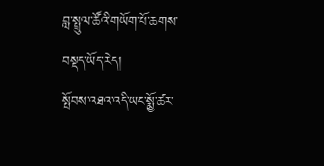བླ་སྤྲུལ་ཚོའི་གཡོག་པོ་ཆགས་བསྡད་ཡོད་རེད།
སྤོབས་འཐའ་འདི་ཡང་སྨྱོ་ཚར་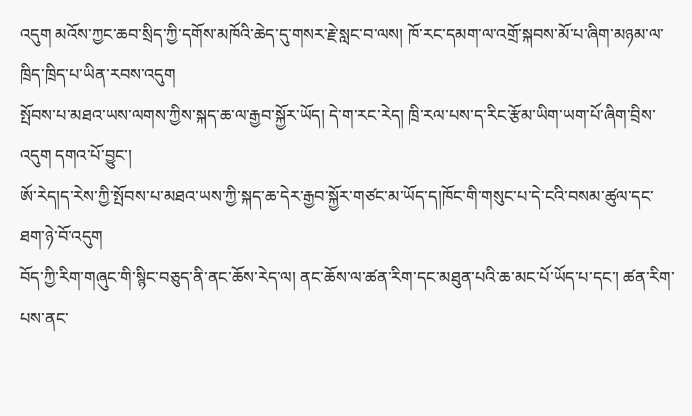འདུག མའོས་ཀྱང་ཆབ་སྲིད་ཀྱི་དགོས་མཁོའི་ཆེད་དུ་གསར་རྗེ་སླང་བ་ལས། ཁོ་རང་དམག་ལ་འགྲོ་སྐབས་མོ་པ་ཞིག་མཉམ་ལ་ཁྲིད་ཁྲིད་པ་ཡིན་རབས་འདུག
སྤོབས་པ་མཐའ་ཡས་ལགས་ཀྱིས་སྐད་ཆ་ལ་རྒྱབ་སྐྱོར་ཡོད། དེ་ག་རང་རེད། ཁྲི་རལ་པས་ད་རིང་རྩོམ་ཡིག་ཡག་པོ་ཞིག་བྲིས་འདུག དགའ་པོ་བྱུང་།
ཨོ་རེད།ད་རེས་ཀྱི་སྤོབས་པ་མཐའ་ཡས་ཀྱི་སྐད་ཆ་དེར་རྒྱབ་སྐྱོར་གཙང་མ་ཡོད་ད།ཁོང་གི་གསུང་པ་དེ་ངའི་བསམ་ཚུལ་དང་ཐག་ཉེ་བོ་འདུག
བོད་ཀྱི་རིག་གཞུང་གི་སྙིང་བཅུད་ནི་ནང་ཆོས་རེད་ལ། ནང་ཆོས་ལ་ཚན་རིག་དང་མཐུན་པའི་ཆ་མང་པོ་ཡོད་པ་དང་། ཚན་རིག་པས་ནང་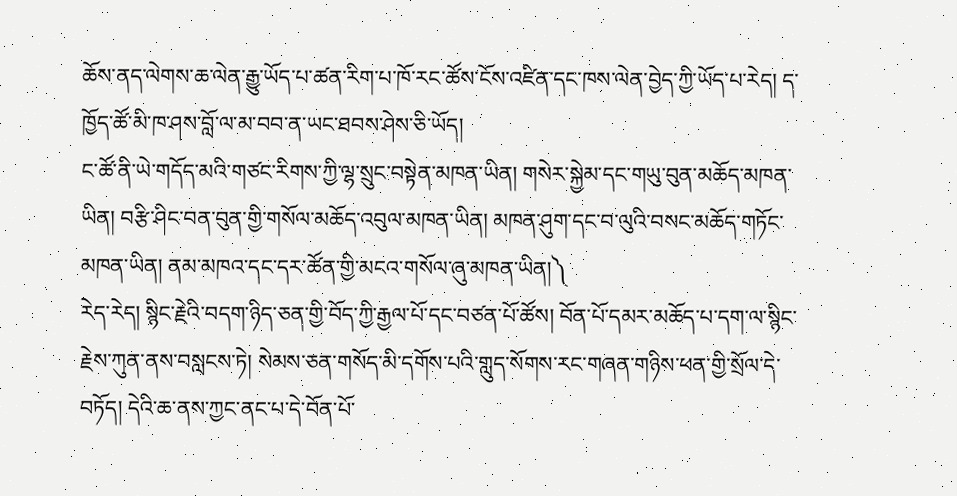ཆོས་ནད་ལེགས་ཆ་ལེན་རྒྱུ་ཡོད་པ་ཚན་རིག་པ་ཁོ་རང་ཚོས་ངོས་འཛིན་དང་ཁས་ལེན་བྱེད་ཀྱི་ཡོད་པ་རེད། ད་ཁྱོད་ཚོ་མི་ཁ་ཤས་བློ་ལ་མ་བབ་ན་ཡང་ཐབས་ཤེས་ཅི་ཡོད།
ང་ཚོ་ནི་ཡེ་གདོད་མའི་གཙང་རིགས་ཀྱི་ལྷ་སྲུང་བསྟེན་མཁན་ཡིན། གསེར་སྐྱེམ་དང་གཡུ་བུན་མཆོད་མཁན་ཡིན། བརྩི་ཤིང་བན་བུན་གྱི་གསོལ་མཆོད་འབུལ་མཁན་ཡིན། མཁན་ཤུག་དང་བ་ལུའི་བསང་མཆོད་གཏོང་མཁན་ཡིན། ནམ་མཁའ་དང་དར་ཚོན་གྱི་མངའ་གསོལ་ཞུ་མཁན་ཡིན།༽
རེད་རེད། སྙིང་རྗེའི་བདག་ཉིད་ཅན་གྱི་བོད་ཀྱི་རྒྱལ་པོ་དང་བཙན་པོ་ཚོས། བོན་པོ་དམར་མཆོད་པ་དག་ལ་སྙིང་རྗེས་ཀུན་ནས་བསླངས་ཏེ། སེམས་ཅན་གསོད་མི་དགོས་པའི་གླུད་སོགས་རང་གཞན་གཉིས་ཕན་གྱི་སྲོལ་དེ་བཏོད། དེའི་ཆ་ནས་ཀྱང་ནང་པ་དེ་བོན་པོ་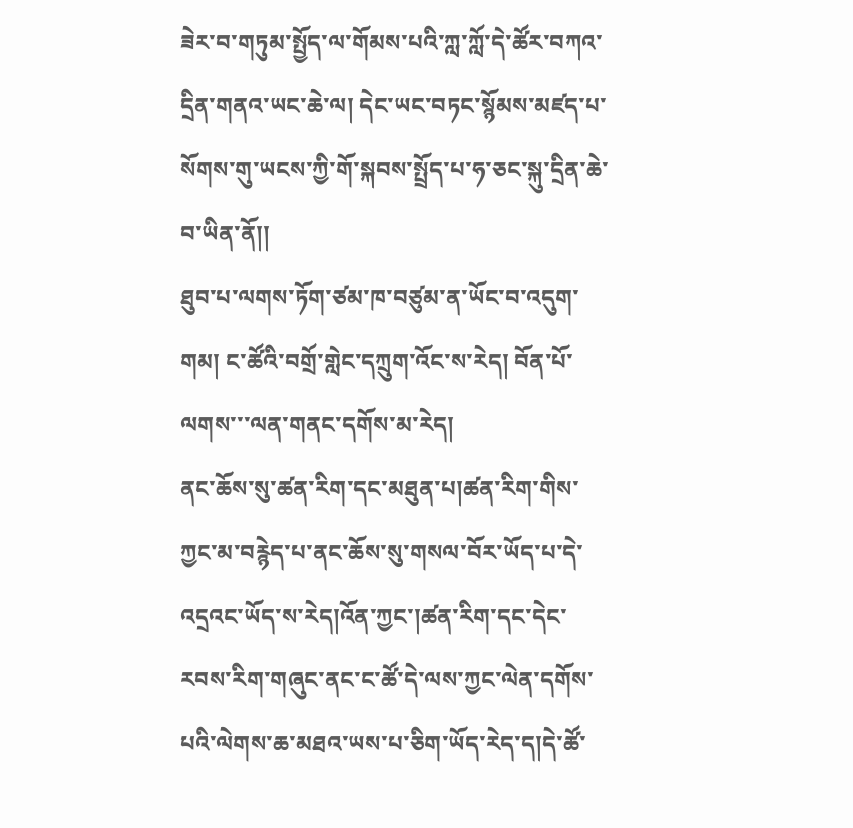ཟེར་བ་གཏུམ་སྤྱོད་ལ་གོམས་པའི་ཀླ་ཀློ་དེ་ཚོར་བཀའ་དྲིན་གནའ་ཡང་ཆེ་ལ། དེང་ཡང་བཏང་སྙོམས་མཛད་པ་སོགས་གུ་ཡངས་ཀྱི་གོ་སྐབས་སྤྲོད་པ་ཧ་ཅང་སྐུ་དྲིན་ཆེ་བ་ཡིན་ནོ།།
ཐུབ་པ་ལགས་ཏོག་ཙམ་ཁ་བཙུམ་ན་ཡོང་བ་འདུག་གམ། ང་ཚོའི་བགྲོ་གླེང་དཀྲུག་འོང་ས་རེད། བོན་པོ་ལགས་་་ལན་གནང་དགོས་མ་རེད།
ནང་ཆོས་སུ་ཚན་རིག་དང་མཐུན་པ།ཚན་རིག་གིས་ཀྱང་མ་བརྙེད་པ་ནང་ཆོས་སུ་གསལ་བོར་ཡོད་པ་དེ་འདྲའང་ཡོད་ས་རེད།འོན་ཀྱང་།ཚན་རིག་དང་དེང་རབས་རིག་གཞུང་ནང་ང་ཚོ་དེ་ལས་ཀྱང་ལེན་དགོས་པའི་ལེགས་ཆ་མཐའ་ཡས་པ་ཅིག་ཡོད་རེད་ད།དེ་ཚོ་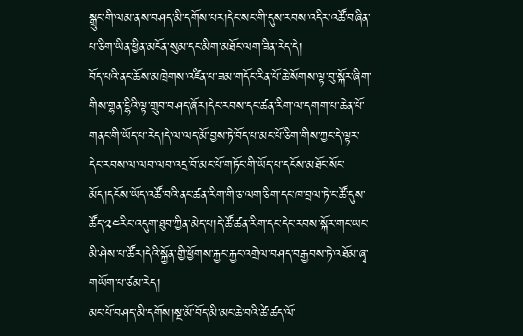སྒྲུང་གི་ལམ་ནས་བཤད་མི་དགོས་པར།དེང་སང་གི་དུས་རབས་འདིར་འཚོ་བཞིན་པ་ཅིག་ཡིན་ཕྱིན་མངོན་སུམ་དང་མིག་མཐོང་ལག་ཟིན་རེད་དེ།
བོད་པའི་ནང་ཆོས་མཁྲེགས་འཛིན་པ་ཟམ་གདོང་རིན་པོ་ཆེ་སོགས་ལྟ་བུ་སྐོར་ཞིག་གིས་གྷན་ངྷིའི་ལྟ་གྲུབ་བཤད་ཞོར།དེང་རབས་དང་ཚན་རིག་ལ་དགག་པ་ཆེན་པོ་གནང་གི་ཡོད་པ་རེད།དེ་ལ་ལད་མོ་བྱས་ཏེ་བོད་པ་མང་པོ་ཅིག་གིས་ཀྱང་དེ་ལྟར་དེང་རབས་ལ་ལབ་ལབ་འདྲ་བོ་མང་པོ་གཏོང་གི་ཡོད་པ་དངོས་མཐོང་སོང་མོད།དངོས་ཡོད་འཚོ་བའི་ནང་ཚན་རིག་གི་ཅ་ལག་ཅིག་དང་ཁ་བྲལ་ཏེ་ང་ཚོ་དུས་ཚོད་༢༤རིང་འདུག་ཐུབ་ཀྱིན་མེད་པ།དེ་ཚོ་ཚན་རིག་དང་དེང་རབས་སྐོར་གང་ཡང་མི་ཤེས་པ་ཚོར།དེའི་སྐྱོན་གྱི་ཕྱོགས་རྐྱང་རྐྱང་འགྲེལ་བཤད་བརྒྱབས་ཏེ་འཐོམ་ཞྭ་གཡོག་པ་ཙམ་རེད།
མང་པོ་བཤད་མི་དགོས།སྔ་མོ་བོད་མི་མང་ཆེ་བའི་ཚེ་ཚད་ལོ་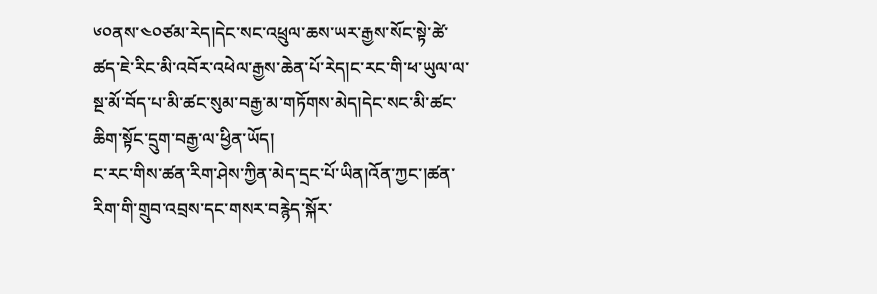༦༠ནས་༤༠ཙམ་རེད།དེང་སང་འཕྲུལ་ཆས་ཡར་རྒྱས་སོང་སྟེ་ཚེ་ཚད་ཇེ་རིང་མི་འབོར་འཕེལ་རྒྱས་ཆེན་པོ་རེད།ང་རང་གི་ཕ་ཡུལ་ལ་སྔ་མོ་བོད་པ་མི་ཚང་སུམ་བརྒྱ་མ་གཏོགས་མེད།དེང་སང་མི་ཚང་ཆིག་སྟོང་དྲུག་བརྒྱ་ལ་ཕྱིན་ཡོད།
ང་རང་གིས་ཚན་རིག་ཤེས་ཀྱིན་མེད་དྲང་པོ་ཡིན།འོན་ཀྱང་།ཚན་རིག་གི་གྲུབ་འབྲས་དང་གསར་བརྙེད་སྐོར་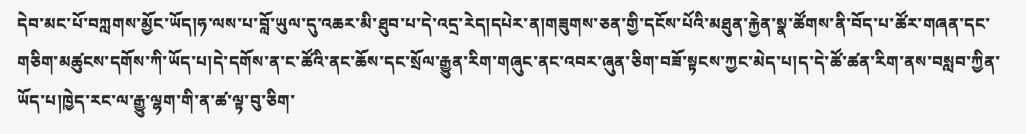དེབ་མང་པོ་བཀླགས་མྱོང་ཡོད།ཧ་ལས་པ་བློ་ཡུལ་དུ་འཆར་མི་ཐུབ་པ་དེ་འདྲ་རེད།དཔེར་ན།གཟུགས་ཅན་གྱི་དངོས་པོའི་མཐུན་རྐྱེན་སྣ་ཚོགས་ནི་བོད་པ་ཚོར་གཞན་དང་གཅིག་མཚུངས་དགོས་ཀི་ཡོད་པ།དེ་དགོས་ན་ང་ཚོའི་ནང་ཆོས་དང་སྲོལ་རྒྱུན་རིག་གཞུང་ནང་འབར་ཞུན་ཅིག་བཟོ་སྟངས་ཀྱང་མེད་པ།ད་དེ་ཚོ་ཚན་རིག་ནས་བསླབ་ཀྱིན་ཡོད་པ།ཁྱེད་རང་ལ་རྒྱུ་ལྷག་གི་ན་ཚ་ལྟ་བུ་ཅིག་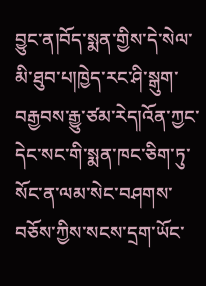བྱུང་ན།བོད་སྨན་གྱིས་དེ་སེལ་མི་ཐུབ་པ།ཁྱེད་རང་ཤི་སྒུག་བརྒྱབས་རྒྱུ་ཙམ་རེད།འོན་ཀྱང་དེང་སང་གི་སྨན་ཁང་ཅིག་ཏུ་སོང་ན་ལམ་སེང་བཤགས་བཅོས་ཀྱིས་སངས་དྲག་ཡོང་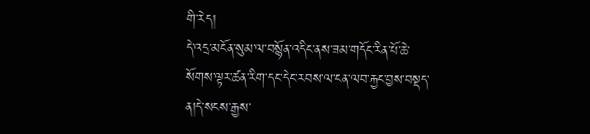གི་རེད།
དེ་འདྲ་མངོན་སུམ་ལ་བསྙོན་འདིང་ནས་ཟམ་གདོང་རིན་པོ་ཆེ་སོགས་ལྟར་ཚན་རིག་དང་དེང་རབས་ལ་ངན་ལབ་རྐྱང་བྱས་བསྡད་ན།དེ་སངས་རྒྱས་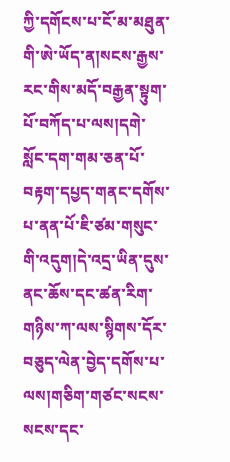ཀྱི་དགོངས་པ་ངོ་མ་མཐུན་གི་ཨེ་ཡོད་ན།སངས་རྒྱས་རང་གིས་མདོ་བརྒྱན་སྟུག་པོ་བཀོད་པ་ལས།དགེ་སློང་དག་གམ་ཅན་པོ་བརྟག་དཔྱད་གནང་དགོས་པ་ནན་པོ་ཇི་ཙམ་གསུང་གི་འདུག།དེ་འདྲ་ཡིན་དུས་ནང་ཆོས་དང་ཚན་རིག་གཉིས་ཀ་ལས་སྙིགས་དོར་བཅུད་ལེན་བྱེད་དགོས་པ་ལས།གཅིག་གཙང་སངས་སངས་དང་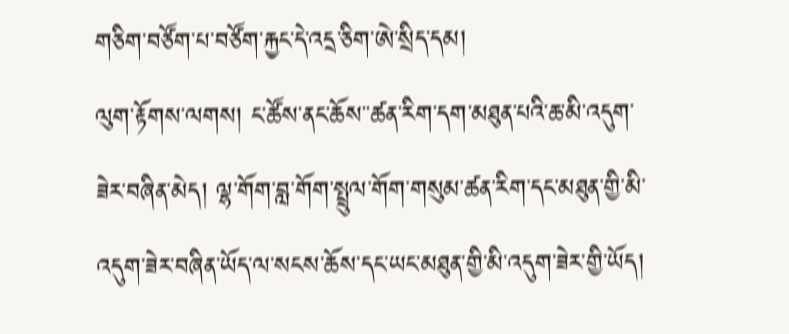གཅིག་བཙོག་པ་བཙོག་རྐྱང་དེ་འདྲ་ཅིག་ཨེ་སྲིད་དམ།
ལུག་རྟོགས་ལགས། ང་ཚོས་ནང་ཆོས་་ཚན་རིག་དག་མཐུན་པའི་ཆ་མི་འདུག་ཟེར་བཞིན་མེད། ལྷ་གོག་བླ་གོག་སྤྲུལ་གོག་གསུམ་ཚན་རིག་དང་མཐུན་གྱི་མི་འདུག་ཟེར་བཞིན་ཡོད་ལ་སངས་ཆོས་དང་ཡང་མཐུན་གྱི་མི་འདུག་ཟེར་གྱི་ཡོད།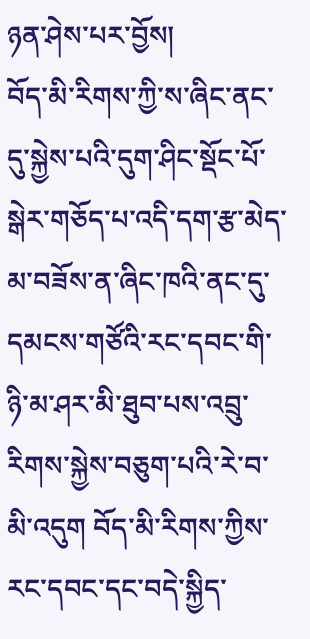ཉན་ཤེས་པར་བྱོས།
བོད་མི་རིགས་ཀྱི་ས་ཞིང་ནང་དུ་སྐྱེས་པའི་དུག་ཤིང་སྡོང་པོ་སྒེར་གཅོད་པ་འདི་དག་རྩ་མེད་མ་བཟོས་ན་ཞིང་ཁའི་ནང་དུ་དམངས་གཙོའི་རང་དབང་གི་ཉི་མ་ཤར་མི་ཐུབ་པས་འབྲུ་རིགས་སྐྱེས་བཅུག་པའི་རེ་བ་མི་འདུག བོད་མི་རིགས་ཀྱིས་རང་དབང་དང་བདེ་སྐྱིད་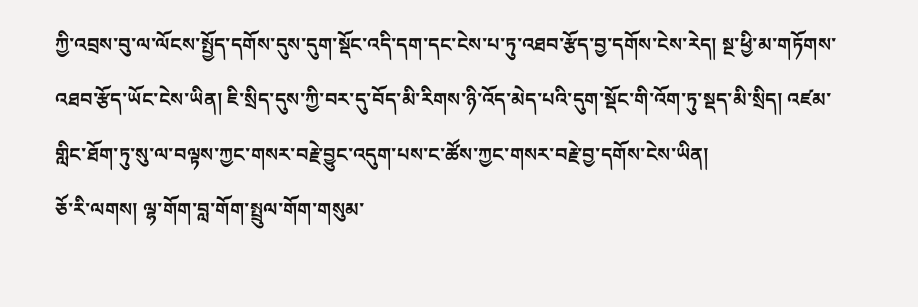ཀྱི་འབྲས་བུ་ལ་ལོངས་སྤྱོད་དགོས་དུས་དུག་སྡོང་འདི་དག་དང་ངེས་པ་ཏུ་འཐབ་རྩོད་བྱ་དགོས་ངེས་རེད། སྔ་ཕྱི་མ་གཏོགས་འཐབ་རྩོད་ཡོང་ངེས་ཡིན། ཇི་སྲིད་དུས་ཀྱི་བར་དུ་བོད་མི་རིགས་ཉི་འོད་མེད་པའི་དུག་སྡོང་གི་འོག་ཏུ་སྡད་མི་སྲིད། འཛམ་གླིང་ཐོག་ཏུ་སུ་ལ་བལྟས་ཀྱང་གསར་བརྗེ་བྱུང་འདུག་པས་ང་ཚོས་ཀྱང་གསར་བརྗེ་བྱ་དགོས་ངེས་ཡིན།
ཅོ་རི་ལགས། ལྷ་གོག་བླ་གོག་སྤྲུལ་གོག་གསུམ་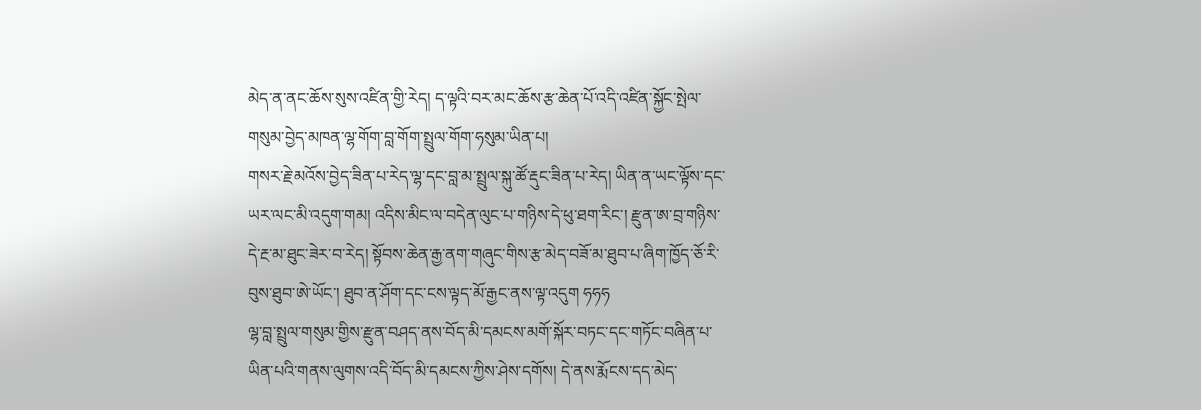མེད་ན་ནང་ཆོས་སུས་འཛིན་གྱི་རེད། ད་ལྟའི་བར་མང་ཆོས་རྩ་ཆེན་པོ་འདི་འཛིན་སྐྱོང་སྤེལ་གསུམ་བྱེད་མཁན་ལྷ་གོག་བླ་གོག་སྤྲུལ་གོག་ཧསུམ་ཡིན་པ།
གསར་རྗེ་མའོས་བྱེད་ཟིན་པ་རེད་ལྷ་དང་བླ་མ་སྤྲུལ་སྐུ་ཚོ་རྡུང་ཟིན་པ་རེད། ཡིན་ན་ཡང་ལྟོས་དང་ཡར་ལང་མི་འདུག་གམ། འདིས་མིང་ལ་བདེན་ལུང་པ་གཉིས་དེ་ཕུ་ཐག་རིང་། རྫུན་ཨ་བྲ་གཉིས་དེ་རྔ་མ་ཐུང་ཟེར་བ་རེད། སྟོབས་ཆེན་རྒྱ་ནག་གཞུང་གིས་རྩ་མེད་བཟོ་མ་ཐུབ་པ་ཞིག་ཁྱོད་ཅོ་རི་བུས་ཐུབ་ཨེ་ཡོང་། ཐུབ་ན་ཤོག་དང་ངས་ལྟད་མོ་རྒྱང་ནས་ལྟ་འདུག ཧཧཧ
ལྷ་བླ་སྤྲུལ་གསུམ་གྱིས་རྫུན་བཤད་ནས་བོད་མི་དམངས་མགོ་སྐོར་བཏང་དང་གཏོང་བཞིན་པ་ཡིན་པའི་གནས་ལུགས་འདི་བོད་མི་དམངས་ཀྱིས་ཤེས་དགོས། དེ་ནས་རྨོངས་དད་མེད་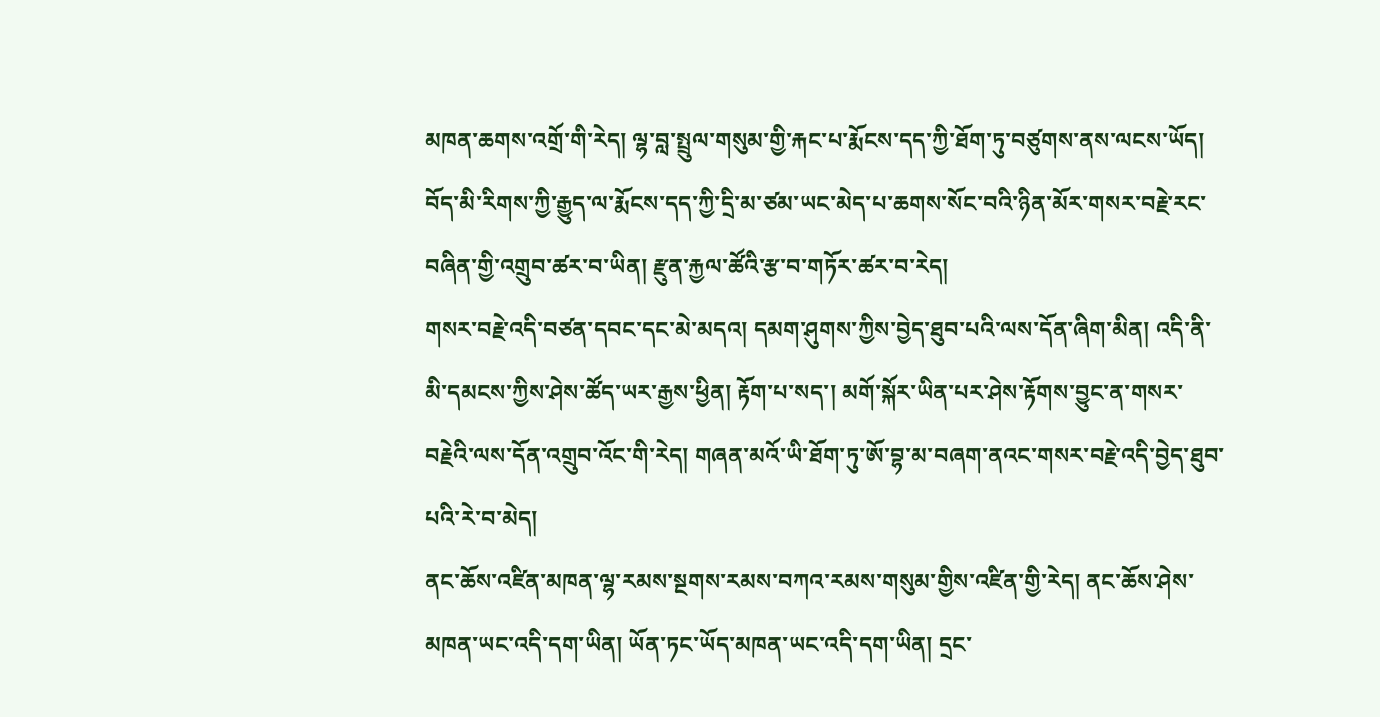མཁན་ཆགས་འགྲོ་གི་རེད། ལྷ་བླ་སྤྲུལ་གསུམ་གྱི་རྐང་པ་རྨོངས་དད་ཀྱི་ཐོག་ཏུ་བཙུགས་ནས་ལངས་ཡོད། བོད་མི་རིགས་ཀྱི་རྒྱུད་ལ་རྨོངས་དད་ཀྱི་དྲི་མ་ཙམ་ཡང་མེད་པ་ཆགས་སོང་བའི་ཉིན་མོར་གསར་བརྗེ་རང་བཞིན་གྱི་འགྲུབ་ཚར་བ་ཡིན། རྫུན་རྐྱལ་ཚོའི་རྩ་བ་གཏོར་ཚར་བ་རེད།
གསར་བརྗེ་འདི་བཙན་དབང་དང་མེ་མདའ། དམག་ཤུགས་ཀྱིས་བྱེད་ཐུབ་པའི་ལས་དོན་ཞིག་མིན། འདི་ནི་མི་དམངས་ཀྱིས་ཤེས་ཚོད་ཡར་རྒྱས་ཕྱིན། རྟོག་པ་སད་། མགོ་སྐོར་ཡིན་པར་ཤེས་རྟོགས་བྱུང་ན་གསར་བརྗེའི་ལས་དོན་འགྲུབ་འོང་གི་རེད། གཞན་མའོ་ཡི་ཐོག་ཏུ་ཨོ་བྷ་མ་བཞག་ནའང་གསར་བརྗེ་འདི་བྱེད་ཐུབ་པའི་རེ་བ་མེད།
ནང་ཆོས་འཛིན་མཁན་ལྷ་རམས་སྔགས་རམས་བཀའ་རམས་གསུམ་གྱིས་འཛིན་གྱི་རེད། ནང་ཆོས་ཤེས་མཁན་ཡང་འདི་དག་ཡིན། ཡོན་ཏང་ཡོད་མཁན་ཡང་འདི་དག་ཡིན། དྲང་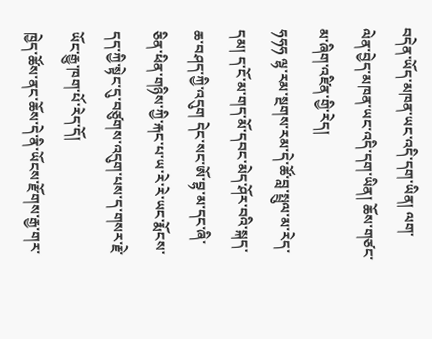བདེན་ཡོད་མཁན་ཡང་འདི་དག་ཡིན། ལག་ལེན་བྱེད་མཁན་ཡང་འདི་དག་ཡིན། ཆོས་གཙང་མ་ཞིག་འཛིན་གྱི་རེད།
ཧཧཧ ལྷ་རམ་སྔགས་རམ་དེ་ཚོ་བླ་སྤྲུལ་མ་རེད་དམ། ད་ངོ་མ་གད་མོ་དབང་མེད་ཤོར་བའི་སྐད་ཆ་བཤད་ཀྱི་འདུག དེང་སང་ཨོ་བྷ་མ་དང་ཞི་ཅིན་ཕིན་གཉིས་ཀྱི་རྐང་པ་ཡ་རེ་རེ་ཡང་རྨོངས་དད་ཀྱི་སྟེང་དུ་བཙུགས་འདུག་པས་ད་གསར་རྗེ་ཡོང་རྒྱུ་ཁག་པོ་རེད་དོ།
ཁྱེད་ཚོས་ནང་ཆོས་དེ་ནི་ཡོངས་རྫོགས་རྒྱ་གར་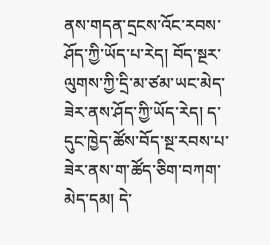ནས་གདན་དྲངས་འོང་རབས་ཤོད་ཀྱི་ཡོད་པ་རེད། བོད་སྔར་ལུགས་ཀྱི་དྲི་མ་ཙམ་ཡང་མེད་ཟེར་ནས་ཤོད་ཀྱི་ཡོད་རེད། ད་དུང་ཁྱེད་ཚོས་བོད་སྔ་རབས་པ་ཟེར་ནས་ག་ཚོད་ཅིག་བཀག་མེད་དམ། དེ་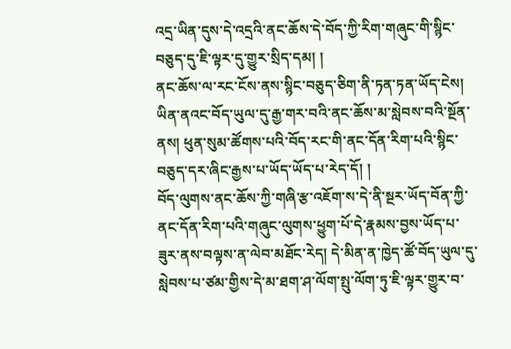འདྲ་ཡིན་དུས་དེ་འདྲའི་ནང་ཆོས་དེ་བོད་ཀྱི་རིག་གཞུང་གི་སྙིང་བཅུད་དུ་ཇི་ལྟར་དུ་གྱུར་སྲིད་དམ། །
ནང་ཆོས་ལ་རང་ངོས་ནས་སྙིང་བཅུད་ཅིག་ནི་ཏན་ཏན་ཡོད་ངེས། ཡིན་ནའང་བོད་ཡུལ་དུ་རྒྱ་གར་བའི་ནང་ཆོས་མ་སླེབས་བའི་སྔོན་ནས། ཕུན་སུམ་ཚོགས་པའི་བོད་རང་གི་ནང་དོན་རིག་པའི་སྙིང་བཅུད་དར་ཞིང་རྒྱས་པ་ཡོད་ཡོད་པ་རེད་དོ། །
བོད་ལུགས་ནང་ཆོས་ཀྱི་གཞི་རྩ་འཇོག་ས་དེ་ནི་སྔར་ཡོད་བོན་ཀྱི་ནང་དོན་རིག་པའི་གཞུང་ལུགས་ཕྱུག་པོ་དེ་རྣམས་བྱས་ཡོད་པ་ཟུར་ནས་བལྟས་ན་ལེབ་མཐོང་རེད། དེ་མིན་ན་ཁྱེད་ཚོ་བོད་ཡུལ་དུ་སླེབས་པ་ཙམ་གྱིས་དེ་མ་ཐག་ཤ་ལོག་སྤུ་ལོག་ཏུ་ཇི་ལྟར་གྱུར་བ་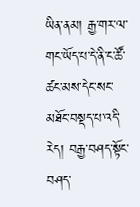ཡིན་ནམ། རྒྱ་གར་ལ་གང་ཡོད་པ་དེ་ནི་ང་ཚོ་ཚང་མས་དེང་སང་མཐོང་བསྡད་པ་འདི་རེད། བརྒྱ་བཤད་སྟོང་བཤད་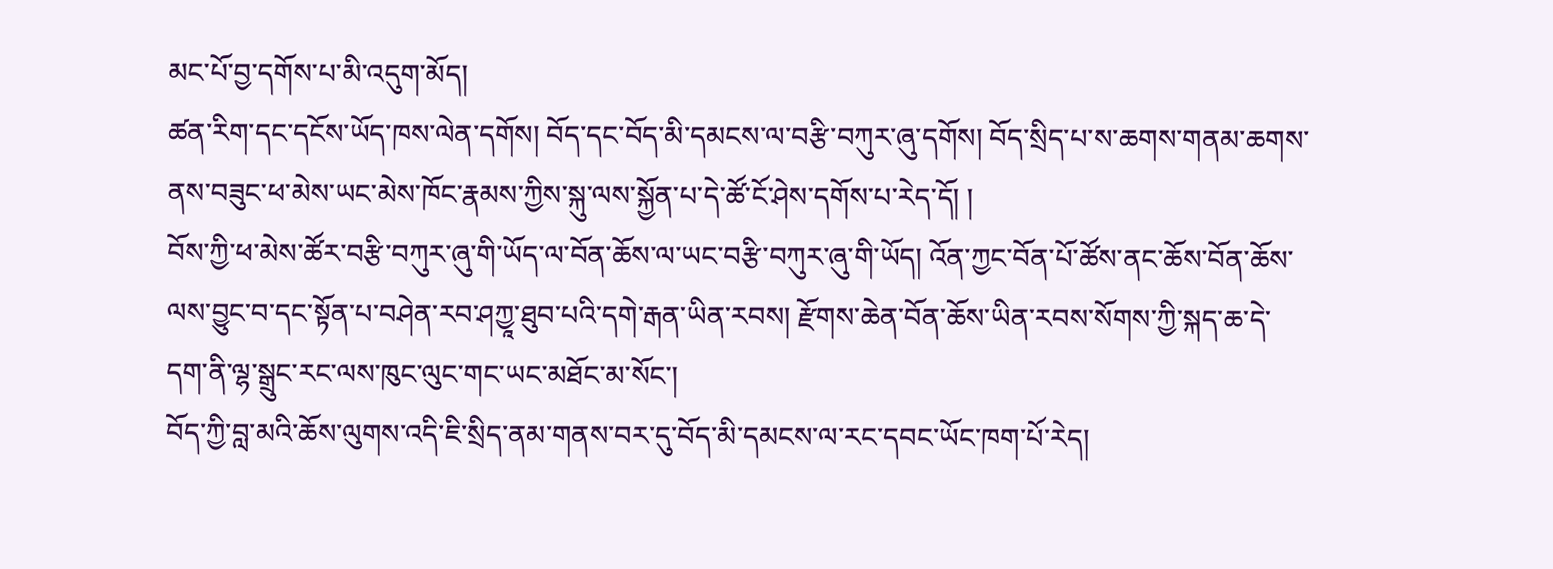མང་པོ་བྱ་དགོས་པ་མི་འདུག་མོད།
ཚན་རིག་དང་དངོས་ཡོད་ཁས་ལེན་དགོས། བོད་དང་བོད་མི་དམངས་ལ་བརྩི་བཀུར་ཞུ་དགོས། བོད་སྲིད་པ་ས་ཆགས་གནམ་ཆགས་ནས་བཟུང་ཕ་མེས་ཡང་མེས་ཁོང་རྣམས་ཀྱིས་སྐུ་ལས་སྐྱོན་པ་དེ་ཚོ་ངོ་ཤེས་དགོས་པ་རེད་དོ། །
བོས་ཀྱི་ཕ་མེས་ཚོར་བརྩི་བཀུར་ཞུ་གི་ཡོད་ལ་བོན་ཆོས་ལ་ཡང་བརྩི་བཀུར་ཞུ་གི་ཡོད། འོན་ཀྱང་བོན་པོ་ཚོས་ནང་ཆོས་བོན་ཆོས་ལས་བྱུང་བ་དང་སྟོན་པ་བཤེན་རབ་ཤཀྱཱ་ཐུབ་པའི་དགེ་རྒན་ཡིན་རབས། རྫོགས་ཆེན་བོན་ཆོས་ཡིན་རབས་སོགས་ཀྱི་སྐད་ཆ་དེ་དག་ནི་ལྷ་སྒྲུང་རང་ལས་ཁུང་ལུང་གང་ཡང་མཐོང་མ་སོང་།
བོད་ཀྱི་བླ་མའི་ཆོས་ལུགས་འདི་ཇི་སྲིད་ནམ་གནས་བར་དུ་བོད་མི་དམངས་ལ་རང་དབང་ཡོང་ཁག་པོ་རེད།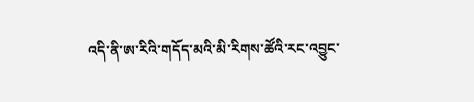འདི་ནི་ཨ་རིའི་གདོད་མའི་མི་རིགས་ཚོའི་རང་འབྱུང་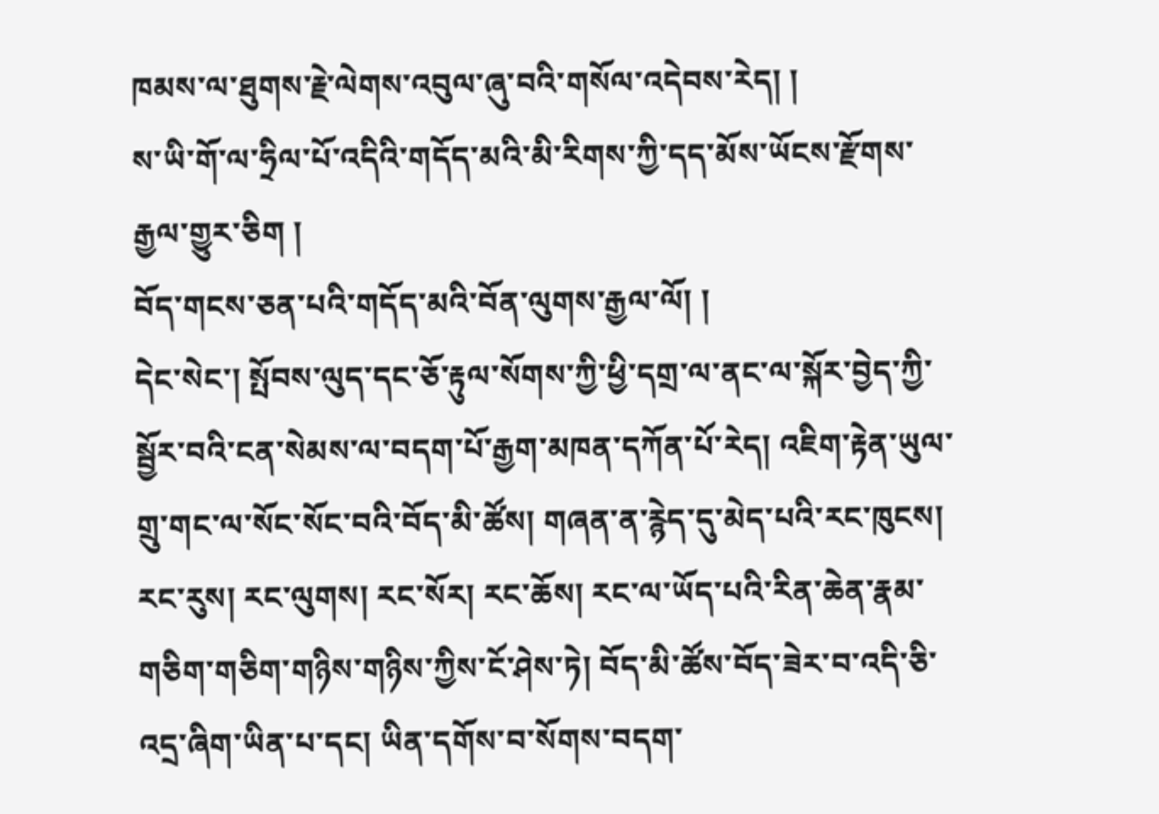ཁམས་ལ་ཐུགས་རྗེ་ལེགས་འབུལ་ཞུ་བའི་གསོལ་འདེབས་རེད། །
ས་ཡི་གོ་ལ་ཧྲིལ་པོ་འདིའི་གདོད་མའི་མི་རིགས་ཀྱི་དད་མོས་ཡོངས་རྫོགས་རྒྱལ་གྱུར་ཅིག །
བོད་གངས་ཅན་པའི་གདོད་མའི་བོན་ལུགས་རྒྱལ་ལོ། །
དེང་སེང་། སྤོབས་ལུད་དང་ཅོ་རྟུལ་སོགས་ཀྱི་ཕྱི་དགྲ་ལ་ནང་ལ་སྐོར་བྱེད་ཀྱི་སྦྱོར་བའི་ངན་སེམས་ལ་བདག་པོ་རྒྱག་མཁན་དཀོན་པོ་རེད། འཇིག་རྟེན་ཡུལ་གྲུ་གང་ལ་སོང་སོང་བའི་བོད་མི་ཚོས། གཞན་ན་རྙེད་དུ་མེད་པའི་རང་ཁུངས། རང་རུས། རང་ལུགས། རང་སོར། རང་ཆོས། རང་ལ་ཡོད་པའི་རིན་ཆེན་རྣམ་གཅིག་གཅིག་གཉིས་གཉིས་ཀྱིས་ངོ་ཤེས་ཏེ། བོད་མི་ཚོས་བོད་ཟེར་བ་འདི་ཅི་འདྲ་ཞིག་ཡིན་པ་དང། ཡིན་དགོས་བ་སོགས་བདག་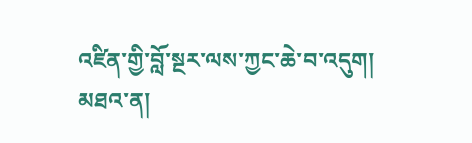འཛིན་གྱི་བློ་སྔར་ལས་ཀྱང་ཆེ་བ་འདུག།
མཐའ་ན།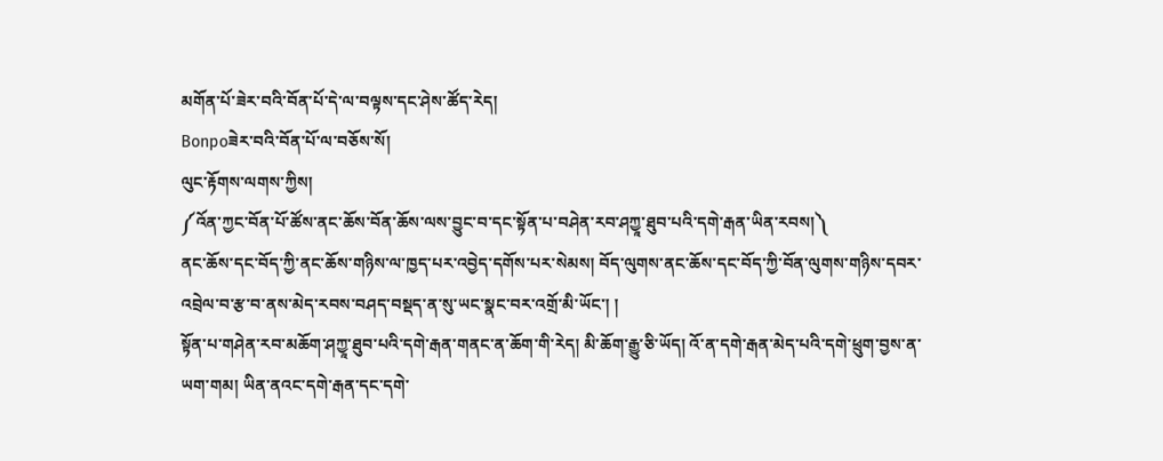མགོན་པོ་ཟེར་བའི་བོན་པོ་དེ་ལ་བལྟས་དང་ཤེས་ཚོད་རེད།
Bonpoཟེར་བའི་བོན་པོ་ལ་བཅོས་སོ།
ལུང་རྟོགས་ལགས་ཀྱིས།
༼འོན་ཀྱང་བོན་པོ་ཚོས་ནང་ཆོས་བོན་ཆོས་ལས་བྱུང་བ་དང་སྟོན་པ་བཤེན་རབ་ཤཀྱཱ་ཐུབ་པའི་དགེ་རྒན་ཡིན་རབས།༽
ནང་ཆོས་དང་བོད་ཀྱི་ནང་ཆོས་གཉིས་ལ་ཁྱད་པར་འབྱེད་དགོས་པར་སེམས། བོད་ལུགས་ནང་ཆོས་དང་བོད་ཀྱི་བོན་ལུགས་གཉིས་དབར་འབྲེལ་བ་རྩ་བ་ནས་མེད་རབས་བཤད་བསྡད་ན་སུ་ཡང་སྣང་བར་འགྲོ་མི་ཡོང་། །
སྟོན་པ་གཤེན་རབ་མཆོག་ཤཀྱཱ་ཐུབ་པའི་དགེ་རྒན་གནང་ན་ཆོག་གི་རེད། མི་ཆོག་རྒྱུ་ཅི་ཡོད། འོ་ན་དགེ་རྒན་མེད་པའི་དགེ་ཕྲུག་བྱས་ན་ཡག་གམ། ཡིན་ནའང་དགེ་རྒན་དང་དགེ་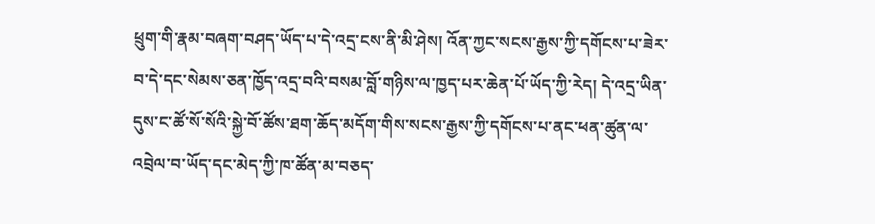ཕྲུག་གི་རྣམ་བཞག་བཤད་ཡོད་པ་དེ་འདྲ་ངས་ནི་མི་ཤེས། འོན་ཀྱང་སངས་རྒྱས་ཀྱི་དགོངས་པ་ཟེར་བ་དེ་དང་སེམས་ཅན་ཁྱོད་འདྲ་བའི་བསམ་བློ་གཉིས་ལ་ཁྱད་པར་ཆེན་པོ་ཡོད་ཀྱི་རེད། དེ་འདྲ་ཡིན་དུས་ང་ཚོ་སོ་སོའི་སྐྱེ་བོ་ཚོས་ཐག་ཆོད་མདོག་གིས་སངས་རྒྱས་ཀྱི་དགོངས་པ་ནང་ཕན་ཚུན་ལ་འབྲེལ་བ་ཡོད་དང་མེད་ཀྱི་ཁ་ཚོན་མ་བཅད་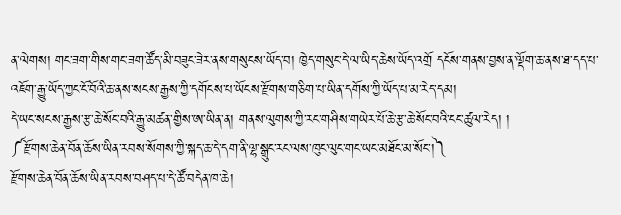ན་ལེགས། གང་ཟག་གིས་གང་ཟག་ཚོད་མི་བཟུང་ཟེར་ནས་གསུངས་ཡོད་བ། ཁྱེད་གསུང་དེ་ལ་ཡིད་ཆེས་ཡོད་འགྲོ དངོས་གནས་བྱས་ན་ལྡོག་ཆ་ནས་ཐ་དད་པ་འཇོག་རྒྱུ་ཡོད་ཀྱང་ངོ་བོའི་ཆ་ནས་སངས་རྒྱས་ཀྱི་དགོངས་པ་ཡོངས་རྫོགས་གཅིག་པ་ཡིན་དགོས་ཀྱི་ཡོད་པ་མ་རེད་དམ།
དེ་ཡང་སངས་རྒྱས་རྩ་ཆེ་སོང་བའི་རྒྱུ་མཚན་གྱིས་ཨ་ཡིན་ན། གནས་ལུགས་ཀྱི་རང་གཤིས་གཡེར་པོ་ཆེ་རྩ་ཆེ་སོང་བའི་ངང་ཚུལ་རེད། །
༼རྫོགས་ཆེན་བོན་ཆོས་ཡིན་རབས་སོགས་ཀྱི་སྐད་ཆ་དེ་དག་ནི་ལྷ་སྒྲུང་རང་ལས་ཁུང་ལུང་གང་ཡང་མཐོང་མ་སོང་།༽
རྫོགས་ཆེན་བོན་ཆོས་ཡིན་རབས་བཤད་པ་དེ་ཚོ་བདེན་ཁ་ཆེ།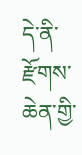དེ་ནི་རྫོགས་ཆེན་གྱི་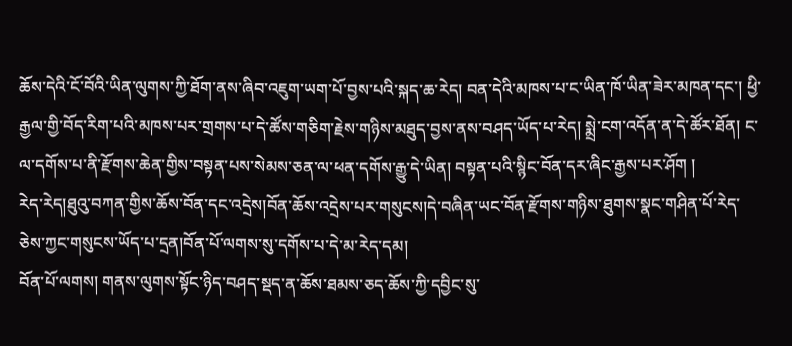ཆོས་དེའི་ངོ་བོའི་ཡིན་ལུགས་ཀྱི་ཐོག་ནས་ཞིབ་འཇུག་ཡག་པོ་བྱས་པའི་སྐད་ཆ་རེད། བན་དེའི་མཁས་པ་ང་ཡིན་ཁོ་ཡིན་ཟེར་མཁན་དང་། ཕྱི་རྒྱལ་གྱི་བོད་རིག་པའི་མཁས་པར་གྲགས་པ་དེ་ཚོས་གཅིག་རྗེས་གཉིས་མཐུད་བྱས་ནས་བཤད་ཡོད་པ་རེད། སྨྲེ་ངག་འདོན་ན་དེ་ཚོར་ཐོན། ང་ལ་དགོས་པ་ནི་རྫོགས་ཆེན་གྱིས་བསྟན་པས་སེམས་ཅན་ལ་ཕན་དགོས་རྒྱུ་དེ་ཡིན། བསྟན་པའི་སྙིང་བོན་དར་ཞིང་རྒྱས་པར་ཤོག །
རེད་རེད།ཐུའུ་བཀན་གྱིས་ཆོས་བོན་དང་འདྲེས།བོན་ཆོས་འདྲེས་པར་གསུངས།དེ་བཞིན་ཡང་བོན་རྫོགས་གཉིས་ཐུགས་སྣང་གཤིན་པོ་རེད་ཅེས་ཀྱང་གསུངས་ཡོད་པ་དྲན།བོན་པོ་ལགས་སུ་དགོས་པ་དེ་མ་རེད་དམ།
བོན་པོ་ལགས། གནས་ལུགས་སྟོང་ཉིད་བཤད་སྡད་ན་ཆོས་ཐམས་ཅད་ཆོས་ཀྱི་དབྱིང་སུ་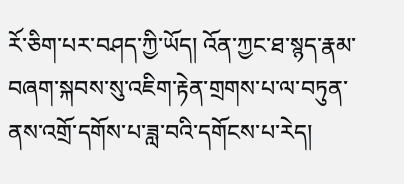རོ་ཅིག་པར་བཤད་ཀྱི་ཡོད། འོན་ཀྱང་ཐ་སྙད་རྣམ་བཞག་སྐབས་སུ་འཇིག་རྟེན་གྲགས་པ་ལ་བཏུན་ནས་འགྲོ་དགོས་པ་ཟླ་བའི་དགོངས་པ་རེད།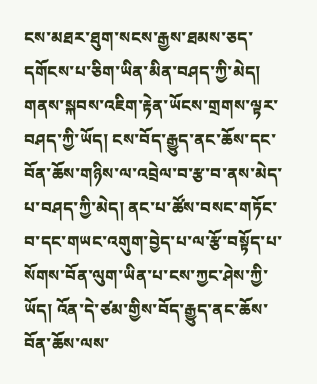ངས་མཐར་ཐུག་སངས་རྒྱས་ཐམས་ཅད་དགོངས་པ་ཅིག་ཡིན་མིན་བཤད་ཀྱི་མེད། གནས་སྐབས་འཇིག་རྟེན་ཡོངས་གྲགས་ལྟར་བཤད་ཀྱི་ཡོད། ངས་བོད་རྒྱུད་ནང་ཆོས་དང་བོན་ཆོས་གཉིས་ལ་འབྲེལ་བ་རྩ་བ་ནས་མེད་པ་བཤད་ཀྱི་མེད། ནང་པ་ཚོས་བསང་གཏོང་བ་དང་གཡང་འགུག་བྱེད་པ་ལ་རྩོ་བསྟོད་པ་སོགས་བོན་ལུག་ཡིན་པ་ངས་ཀྱང་ཤེས་ཀྱི་ཡོད། འོན་དེ་ཙམ་གྱིས་བོད་རྒྱུད་ནང་ཆོས་བོན་ཆོས་ལས་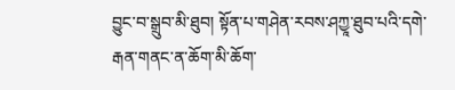བྱུང་བ་སྒྲུབ་མི་ཐུབ། སྟོན་པ་གཤེན་རབས་ཤཀྱཱ་ཐུབ་པའི་དགེ་རྒན་གནང་ན་ཆོག་མི་ཆོག་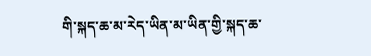གི་སྐད་ཆ་མ་རེད་ཡིན་མ་ཡིན་གྱི་སྐད་ཆ་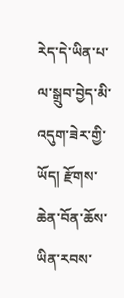རེད་དེ་ཡིན་པ་ལ་སྒྲུབ་བྱེད་མི་འདུག་ཟེར་གྱི་ཡོད། རྫོགས་ཆེན་བོན་ཆོས་ཡིན་རབས་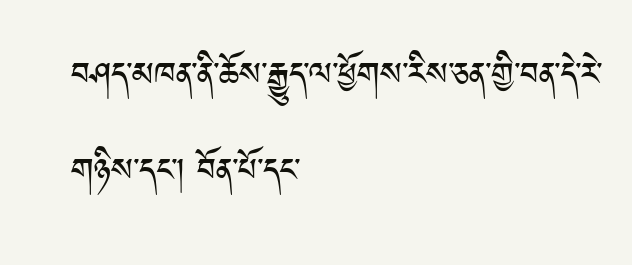བཤད་མཁན་ནི་ཆོས་རྒྱུད་ལ་ཕྱོགས་རིས་ཅན་གྱི་བན་དེ་རེ་གཉིས་དང་། བོན་པོ་དང་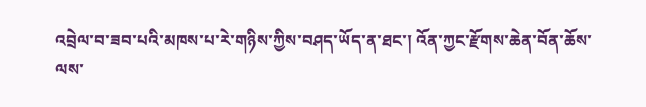འབྲེལ་བ་ཟབ་པའི་མཁས་པ་རེ་གཉིས་ཀྱིས་བཤད་ཡོད་ན་ཐང་། འོན་ཀྱང་རྫོགས་ཆེན་བོན་ཆོས་ལས་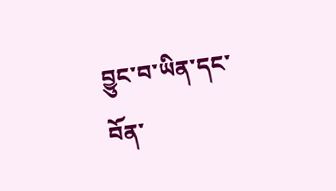བྱུང་བ་ཡིན་དང་བོན་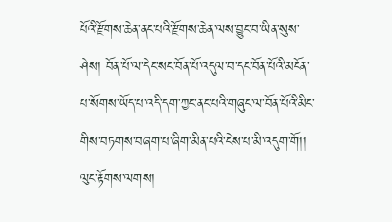པོའི་རྫོགས་ཆེན་ནང་པའི་རྫོགས་ཆེན་ལས་བྱུང་བ་ཡིན་སུས་ཤེས། བོན་པོ་ལ་དེང་སང་བོན་པོ་འདུལ་བ་དང་བོན་པོའི་མངོན་པ་སོགས་ཡོད་པ་འདི་དག་ཀྱང་ནང་པའི་གཞུང་ལ་བོན་པོའི་མིང་གིས་བཏགས་བཞག་པ་ཞིག་མིན་པའི་ངེས་པ་མི་འདུག་གོ།།
ལུང་རྟོགས་ལགས།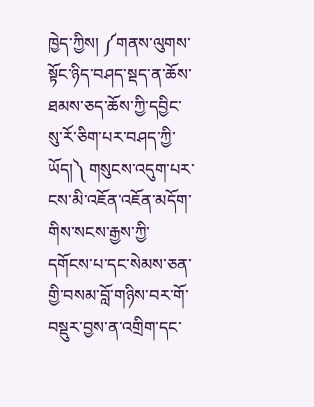ཁྱེད་ཀྱིས། ༼གནས་ལུགས་སྟོང་ཉིད་བཤད་སྡད་ན་ཆོས་ཐམས་ཅད་ཆོས་ཀྱི་དབྱིང་སུ་རོ་ཅིག་པར་བཤད་ཀྱི་ཡོད།༽ གསུངས་འདུག་པར་ངས་མི་འཇོན་འཇོན་མདོག་གིས་སངས་རྒྱས་ཀྱི་དགོངས་པ་དང་སེམས་ཅན་གྱི་བསམ་བློ་གཉིས་བར་གོ་བསྡུར་བྱས་ན་འགྲིག་དང་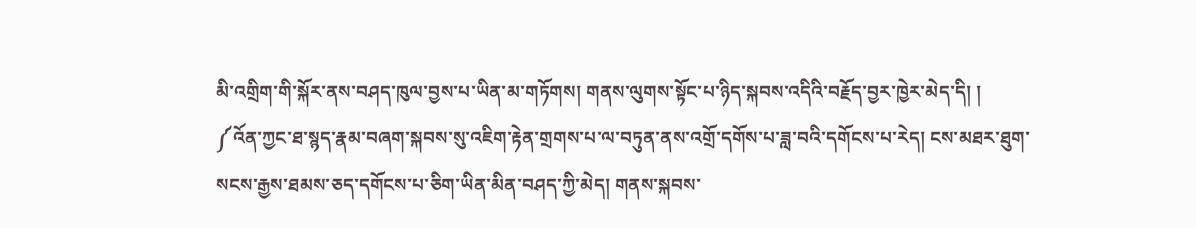མི་འགྲིག་གི་སྐོར་ནས་བཤད་ཁུལ་བྱས་པ་ཡིན་མ་གཏོགས། གནས་ལུགས་སྟོང་པ་ཉིད་སྐབས་འདིའི་བརྗོད་བྱར་ཁྱེར་མེད་དི། །
༼འོན་ཀྱང་ཐ་སྙད་རྣམ་བཞག་སྐབས་སུ་འཇིག་རྟེན་གྲགས་པ་ལ་བཏུན་ནས་འགྲོ་དགོས་པ་ཟླ་བའི་དགོངས་པ་རེད། ངས་མཐར་ཐུག་སངས་རྒྱས་ཐམས་ཅད་དགོངས་པ་ཅིག་ཡིན་མིན་བཤད་ཀྱི་མེད། གནས་སྐབས་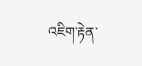འཇིག་རྟེན་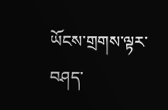ཡོངས་གྲགས་ལྟར་བཤད་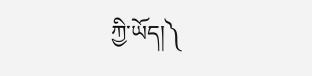ཀྱི་ཡོད།༽